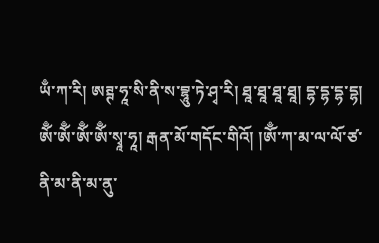ཡྃ་ཀ་རི། ཨཊྚ་ཧཱ་སི་ནི་ས་བྷཱུ་ཏེ་ཤྭ་རི། ཐཱ་ཐཱ་ཐཱ་ཐཱ། དྷ་དྷ་དྷ་དྷ། ཨོྃ་ཨོྃ་ཨོྃ་ཨོྃ་སྭཱ་ཧཱ། རྒན་མོ་གདོང་གིའོ། །ཨོྃ་ཀ་མ་ལ་ལོ་ཙ་ནི་མ་ནི་མ་ནུ་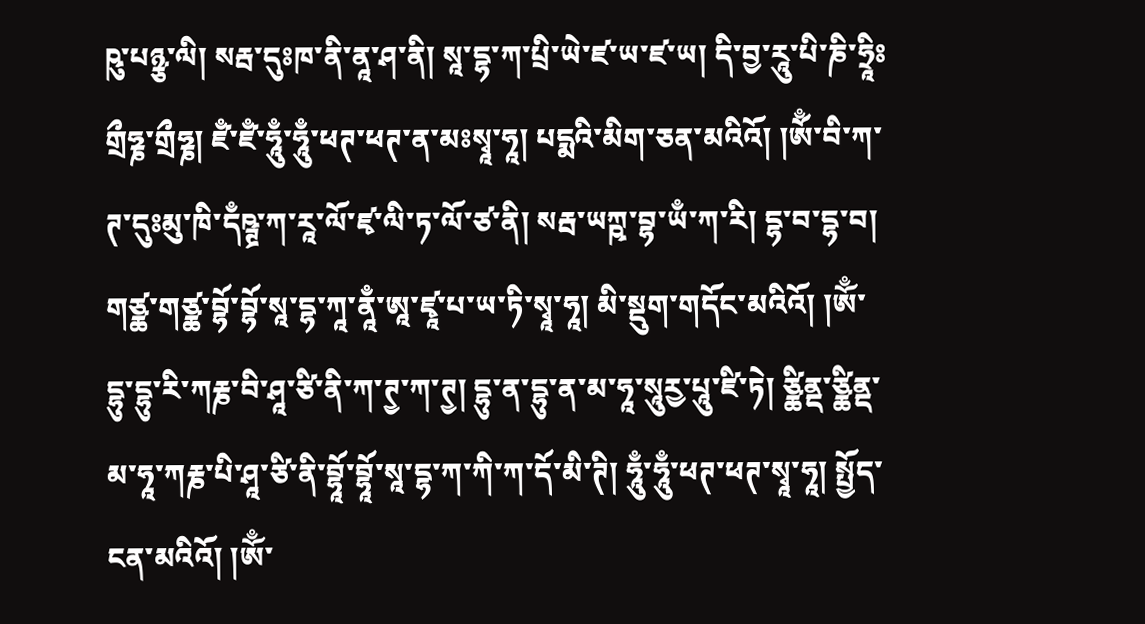ཥུ་པཉྩ་ལི། སརྦ་དུཿཁ་ནི་ནཱ་ཤ་ནི། སཱ་དྷ་ཀ་པྲི་ཡེ་ཛ་ཡ་ཛ་ཡ། དི་བྱ་རཱུ་པི་ཎི་ཧྲཱིཿགྲྀཧྞ་གྲྀཧྞ། ཛྃ་ཛྃ་ཧཱུྃ་ཧཱུྃ་ཕཊ་ཕཊ་ན་མཿསྭཱ་ཧཱ། པདྨའི་མིག་ཅན་མའིའོ། །ཨོྃ་བི་ཀ་ཊ་དུཿམུ་ཁི་དྃཥྚྲ་ཀ་རཱ་ལོ་ཛྭ་ལི་ཏ་ལོ་ཙ་ནི། སརྦ་ཡཀྵ་བྷ་ཡྃ་ཀ་རི། དྷ་བ་དྷ་བ། གཙྪ་གཙྪ་བྷོ་བྷོ་སཱ་དྷ་ཀཱ་ནཱྃ་ཨཱ་ཛྭཱ་པ་ཡ་ཏི་སྭཱ་ཧཱ། མི་སྡུག་གདོང་མའིའོ། །ཨོྃ་དྷུ་དྷུ་རི་ཀརྞ་བི་ཤཱ་ཙི་ནི་ཀ་ཊྱ་ཀ་ཊྱ། དྷུ་ན་དྷུ་ན་མ་ཧཱ་སཱུརྱ་པཱུ་ཛི་ཏེ། ཙྪིནྡ་ཙྪིནྡ་མ་ཧཱ་ཀརྞ་པི་ཤཱ་ཙི་ནི་བྷཱོ་བྷཱོ་སཱ་དྷ་ཀ་ཀི་ཀ་དོ་མི་ཊི། ཧཱུྃ་ཧཱུྃ་ཕཊ་ཕཊ་སྭཱ་ཧཱ། སྤྱོད་ངན་མའིའོ། །ཨོྃ་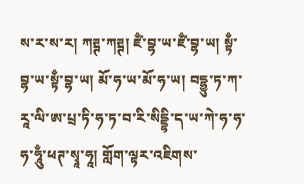ས་ར་ས་ར། ཀཊྚ་ཀཊྚ། ཛྃ་བྷ་ཡ་ཛྃ་བྷ་ཡ། སྟྃ་བྷ་ཡ་སྟྃ་བྷ་ཡ། མོ་ཧ་ཡ་མོ་ཧ་ཡ། བདྷྱུ་ཏ་ཀ་རཱ་ལི་ཨ་པྲ་ཏི་ཧ་ཏ་བ་རི་སིདྡྷི་ད་ཡ་ཀེ་ཧ་ཧ་ཧ་ཧཱུྃ་ཕཊ་སྭཱ་ཧཱ། གློག་ལྟར་འཇིགས་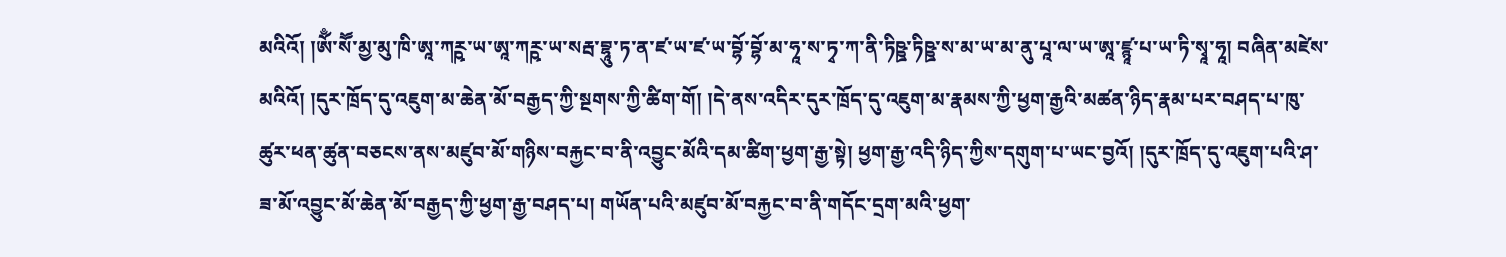མའིའོ། །ཨོྃ་སཽ་མྱ་མུ་ཁི་ཨཱ་ཀཪྵ་ཡ་ཨཱ་ཀཪྵ་ཡ་སརྦ་བྷཱུ་ཏ་ན་ཛ་ཡ་ཛ་ཡ་བྷོ་བྷོ་མ་ཧཱ་ས་ཏྭ་ཀ་ནི་ཏིཥྛ་ཏིཥྛ་ས་མ་ཡ་མ་ནུ་པཱ་ལ་ཡ་ཨཱ་ཛྙཱ་པ་ཡ་ཏི་སྭཱ་ཧཱ། བཞིན་མཛེས་མའིའོ། །དུར་ཁྲོད་དུ་འཇུག་མ་ཆེན་མོ་བརྒྱད་ཀྱི་སྔགས་ཀྱི་ཚིག་གོ། །དེ་ནས་འདིར་དུར་ཁྲོད་དུ་འཇུག་མ་རྣམས་ཀྱི་ཕྱག་རྒྱའི་མཚན་ཉིད་རྣམ་པར་བཤད་པ་ཁུ་ཚུར་ཕན་ཚུན་བཅངས་ནས་མཛུབ་མོ་གཉིས་བརྐྱང་བ་ནི་འབྱུང་མོའི་དམ་ཚིག་ཕྱག་རྒྱ་སྟེ། ཕྱག་རྒྱ་འདི་ཉིད་ཀྱིས་དགུག་པ་ཡང་བྱའོ། །དུར་ཁྲོད་དུ་འཇུག་པའི་ཤ་ཟ་མོ་འབྱུང་མོ་ཆེན་མོ་བརྒྱད་ཀྱི་ཕྱག་རྒྱ་བཤད་པ། གཡོན་པའི་མཛུབ་མོ་བརྐྱང་བ་ནི་གདོང་དྲག་མའི་ཕྱག་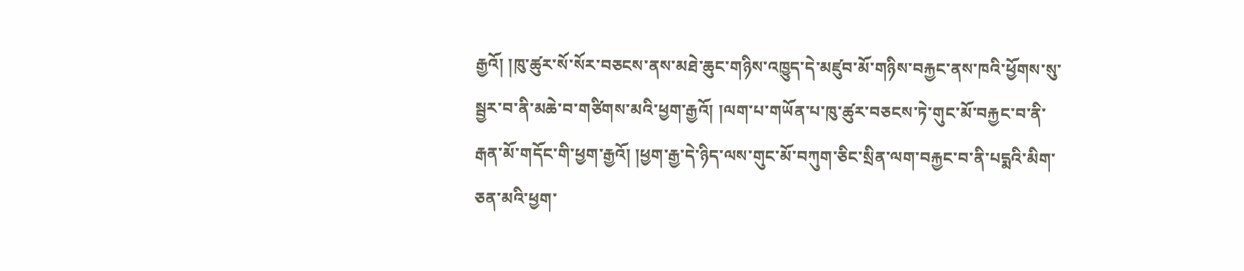རྒྱའོ། །ཁུ་ཚུར་སོ་སོར་བཅངས་ནས་མཐེ་ཆུང་གཉིས་འཁྱུད་དེ་མཛུབ་མོ་གཉིས་བརྐྱང་ནས་ཁའི་ཕྱོགས་སུ་སྦྱར་བ་ནི་མཆེ་བ་གཙིགས་མའི་ཕྱག་རྒྱའོ། །ལག་པ་གཡོན་པ་ཁུ་ཚུར་བཅངས་ཏེ་གུང་མོ་བརྐྱང་བ་ནི་རྒན་མོ་གདོང་གི་ཕྱག་རྒྱའོ། །ཕྱག་རྒྱ་དེ་ཉིད་ལས་གུང་མོ་བཀུག་ཅིང་སྲིན་ལག་བརྐྱང་བ་ནི་པདྨའི་མིག་ཅན་མའི་ཕྱག་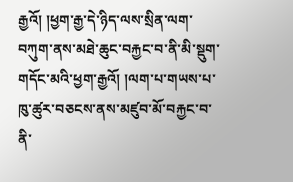རྒྱའོ། །ཕྱག་རྒྱ་དེ་ཉིད་ལས་སྲིན་ལག་བཀུག་ནས་མཐེ་ཆུང་བརྐྱང་བ་ནི་མི་སྡུག་གདོང་མའི་ཕྱག་རྒྱའོ། །ལག་པ་གཡས་པ་ཁུ་ཚུར་བཅངས་ནས་མཛུབ་མོ་བརྐྱང་བ་ནི་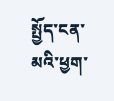སྤྱོད་ངན་མའི་ཕྱག་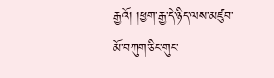རྒྱའོ། །ཕྱག་རྒྱ་དེ་ཉིད་ལས་མཛུབ་མོ་བཀུག་ཅིང་གུང་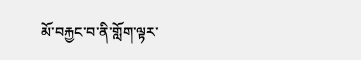མོ་བརྐྱང་བ་ནི་གློག་ལྟར་